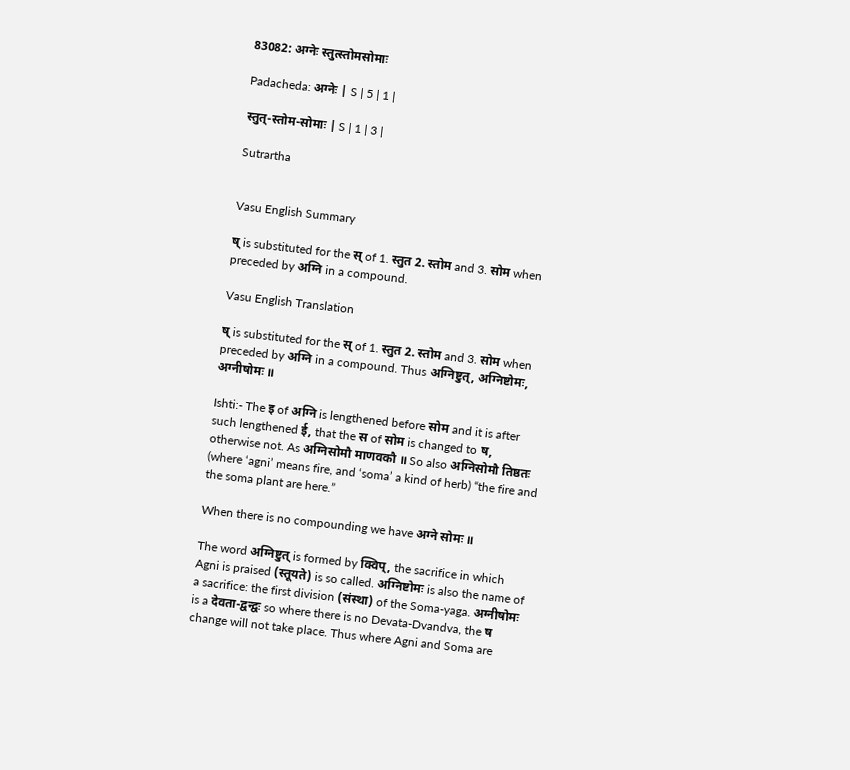83082: अग्नेः स्तुत्स्तोमसोमाः

Padacheda: अग्नेः | S | 5 | 1 |

स्तुत्-स्तोम-सोमाः | S | 1 | 3 |

Sutrartha


Vasu English Summary

ष् is substituted for the स् of 1. स्तुत 2. स्तोम and 3. सोम when preceded by अग्नि in a compound.

Vasu English Translation

ष् is substituted for the स् of 1. स्तुत 2. स्तोम and 3. सोम when preceded by अग्नि in a compound. Thus अग्निष्टुत्, अग्निष्टोमः, अग्नीषोमः ॥

Ishti:- The इ of अग्नि is lengthened before सोम and it is after such lengthened ई, that the स of सोम is changed to ष, otherwise not. As अग्निसोमौ माणवकौ ॥ So also अग्निसोमौ तिष्ठतः (where ‘agni’ means fire, and ‘soma’ a kind of herb) “the fire and the soma plant are here.”

When there is no compounding we have अग्ने सोमः ॥

The word अग्निष्टुत् is formed by क्विप्, the sacrifice in which Agni is praised (स्तूयते) is so called. अग्निष्टोमः is also the name of a sacrifice: the first division (संस्था) of the Soma-yaga. अग्नीषोमः is a देवता-द्वन्द्वः so where there is no Devata-Dvandva, the ष change will not take place. Thus where Agni and Soma are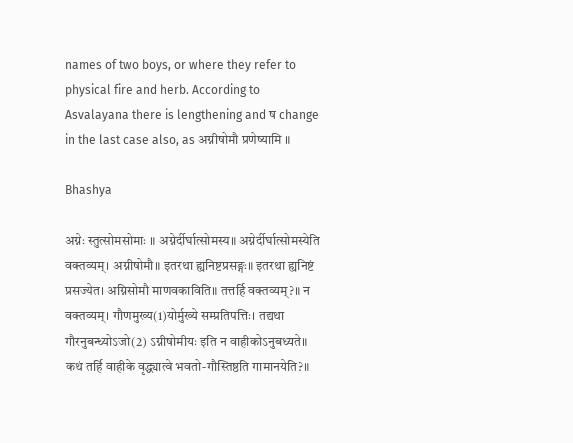names of two boys, or where they refer to physical fire and herb. According to Asvalayana there is lengthening and ष change in the last case also, as अग्नीषोमौ प्रणेष्यामि ॥

Bhashya

अग्नेः स्तुत्सोमसोमाः ॥ अग्नेर्दीर्घात्सोमस्य॥ अग्नेर्दीर्घात्सोमस्येति वक्तव्यम्। अग्नीषोमौ॥ इतरथा ह्यनिष्टप्रसङ्गः॥ इतरथा ह्यनिष्टं प्रसज्येत। अग्निसोमौ माणवकाविति॥ तत्तर्हि वक्तव्यम्?॥ न वक्तव्यम्। गौणमुख्य(1)योर्मुख्ये सम्प्रतिपत्तिः। तद्यथा गौरनुबन्ध्योऽजो(2) ऽग्नीषोमीयः इति न वाहीकोऽनुबध्यते॥ कथं तर्हि वाहीके वृद्ध्यात्वे भवतो-गौस्तिष्ठति गामानयेति?॥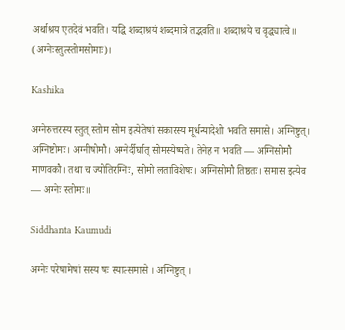अर्थाश्रय एतदेवं भवति। यद्धि शब्दाश्रयं शब्दमात्रे तद्भवति॥ शब्दाश्रये च वृद्ध्यात्वे॥ (अग्नेःस्तुत्स्तोमसोमाः)।

Kashika

अग्नेरुत्तरस्य स्तुत् स्तोम सोम इत्येतेषां सकारस्य मूर्धन्यादेशो भवति समासे। अग्निष्टुत्। अग्निष्टोमः। अग्नीषोमौ। अग्नेर्दीर्घात् सोमस्येष्यते। तेनेह न भवति — अग्निसोमौ माणवकौ। तथा च ज्योतिरग्निः, सोमो लताविशेषः। अग्निसोमौ तिष्ठतः। समास इत्येव — अग्नेः स्तोमः॥

Siddhanta Kaumudi

अग्नेः परेषामेषां सस्य षः स्यात्समासे । अग्निष्टुत् ।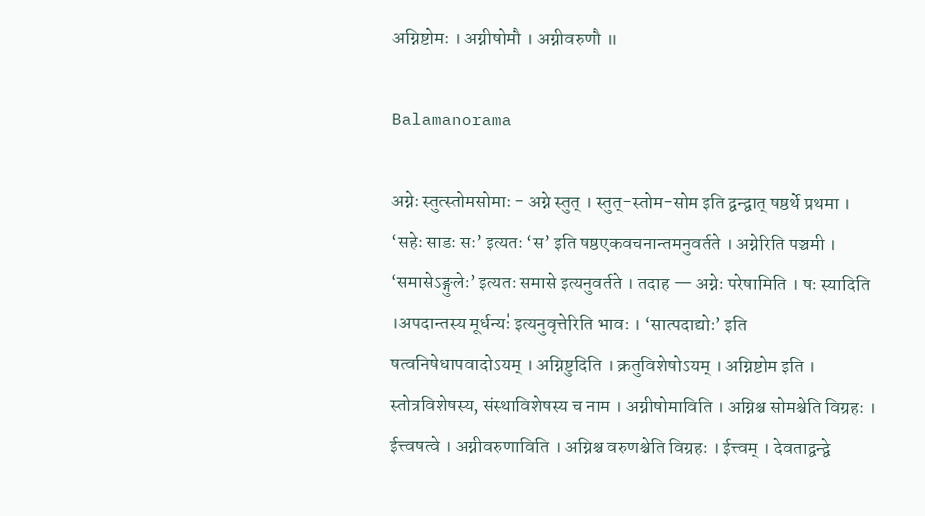अग्निष्टोमः । अग्नीषोमौ । अग्नीवरुणौ ॥

Balamanorama

अग्नेः स्तुत्स्तोमसोमाः - अग्ने स्तुत् । स्तुत्-स्तोम-सोम इति द्वन्द्वात् षष्ठर्थे प्रथमा । ‘सहेः साडः सः’ इत्यतः ‘स’ इति षष्ठएकवचनान्तमनुवर्तते । अग्नेरिति पञ्चमी । ‘समासेऽङ्गुलेः’ इत्यतः समासे इत्यनुवर्तते । तदाह — अग्नेः परेषामिति । षः स्यादिति ।अपदान्तस्य मूर्धन्यः॑ इत्यनुवृत्तेरिति भावः । ‘सात्पदाद्योः’ इति षत्वनिषेधापवादोऽयम् । अग्निष्टुदिति । क्रतुविशेषोऽयम् । अग्निष्टोम इति । स्तोत्रविशेषस्य, संस्थाविशेषस्य च नाम । अग्नीषोमाविति । अग्निश्च सोमश्चेति विग्रहः । ईत्त्वषत्वे । अग्नीवरुणाविति । अग्निश्च वरुणश्चेति विग्रहः । ईत्त्वम् । देवताद्वन्द्वे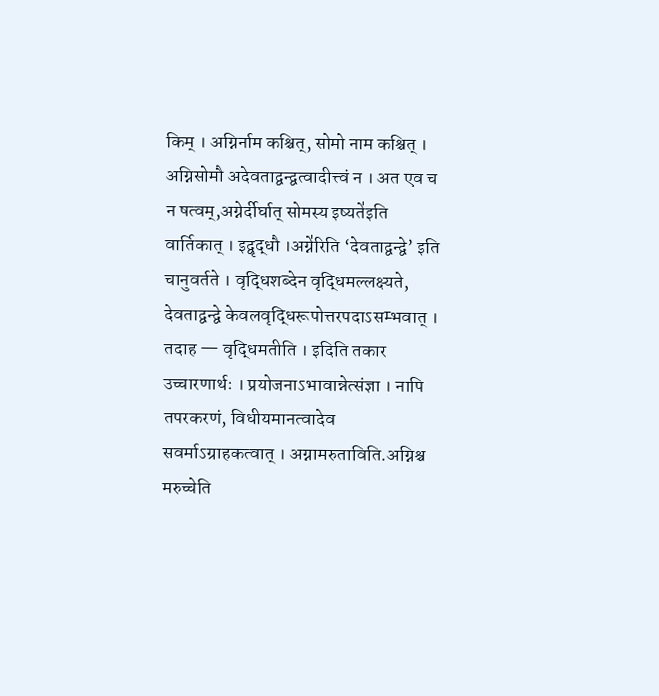किम् । अग्निर्नाम कश्चित्, सोमो नाम कश्चित् । अग्निसोमौ अदेवताद्वन्द्वत्वादीत्त्वं न । अत एव च न षत्वम्,अग्नेर्दीर्घात् सोमस्य इष्यते॑इति वार्तिकात् । इद्वृद्धौ ।अग्ने॑रिति ‘देवताद्वन्द्वे’ इति चानुवर्तते । वृद्धिशब्देन वृद्धिमल्लक्ष्यते, देवताद्वन्द्वे केवलवृद्धिरूपोत्तरपदाऽसम्भवात् । तदाह — वृद्धिमतीति । इदिति तकार उच्चारणार्थः । प्रयोजनाऽभावान्नेत्संज्ञा । नापि तपरकरणं, विधीयमानत्वादेव सवर्माऽग्राहकत्वात् । अग्नामरुताविति.अग्निश्च मरुच्चेति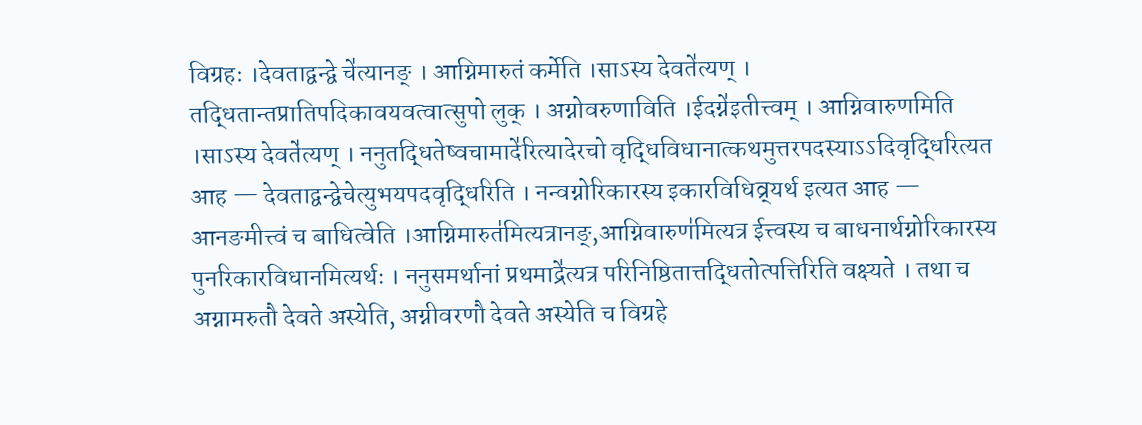विग्रहः ।देवताद्वन्द्वे चे॑त्यानङ् । आग्निमारुतं कर्मेति ।साऽस्य देवते॑त्यण् । तद्धितान्तप्रातिपदिकावयवत्वात्सुपो लुक् । अग्नोवरुणाविति ।ईदग्ने॑इतीत्त्वम् । आग्निवारुणमिति ।साऽस्य देवते॑त्यण् । ननुतद्धितेष्वचामादे॑रित्यादेरचो वृद्धिविधानात्कथमुत्तरपदस्याऽऽदिवृद्धिरित्यत आह — देवताद्वन्द्वेचेत्युभयपदवृद्धिरिति । नन्वग्नोरिकारस्य इकारविधिव्र्यर्थ इत्यत आह — आनङमीत्त्वं च बाधित्वेति ।आग्निमारुत॑मित्यत्रानङ्,आग्निवारुण॑मित्यत्र ईत्त्वस्य च बाधनार्थग्नोरिकारस्य पुनरिकारविधानमित्यर्थः । ननुसमर्थानां प्रथमाद्रे॑त्यत्र परिनिष्ठितात्तद्धितोत्पत्तिरिति वक्ष्यते । तथा च अग्नामरुतौ देवते अस्येति, अग्नीवरणौ देवते अस्येति च विग्रहे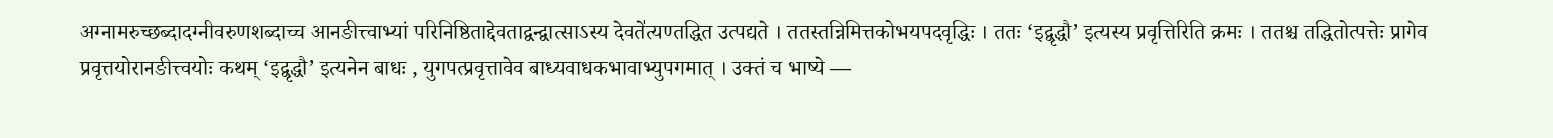अग्नामरुच्छब्दादग्नीवरुणशब्दाच्च आनङीत्त्वाभ्यां परिनिष्ठिताद्देवताद्वन्द्वात्साऽस्य देवते॑त्यण्तद्धित उत्पद्यते । ततस्तन्निमित्तकोभयपदवृद्धिः । ततः ‘इद्वृद्धौ’ इत्यस्य प्रवृत्तिरिति क्रमः । ततश्च तद्धितोत्पत्तेः प्रागेव प्रवृत्तयोरानङीत्त्वयोः कथम् ‘इद्वृद्धौ’ इत्यनेन बाधः , युगपत्प्रवृत्तावेव बाध्यवाधकभावाभ्युपगमात् । उक्तं च भाष्ये —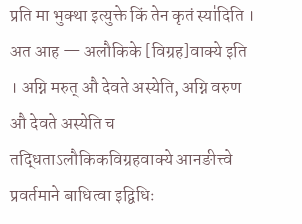प्रति मा भुक्था इत्युक्ते किं तेन कृतं स्या॑दिति । अत आह — अलौकिके [विग्रह]वाक्ये इति । अग्नि मरुत् औ देवते अस्येति, अग्नि वरुण औ देवते अस्येति च तद्धिताऽलौकिकविग्रहवाक्ये आनङीत्त्वे प्रवर्तमाने बाधित्वा इद्विधिः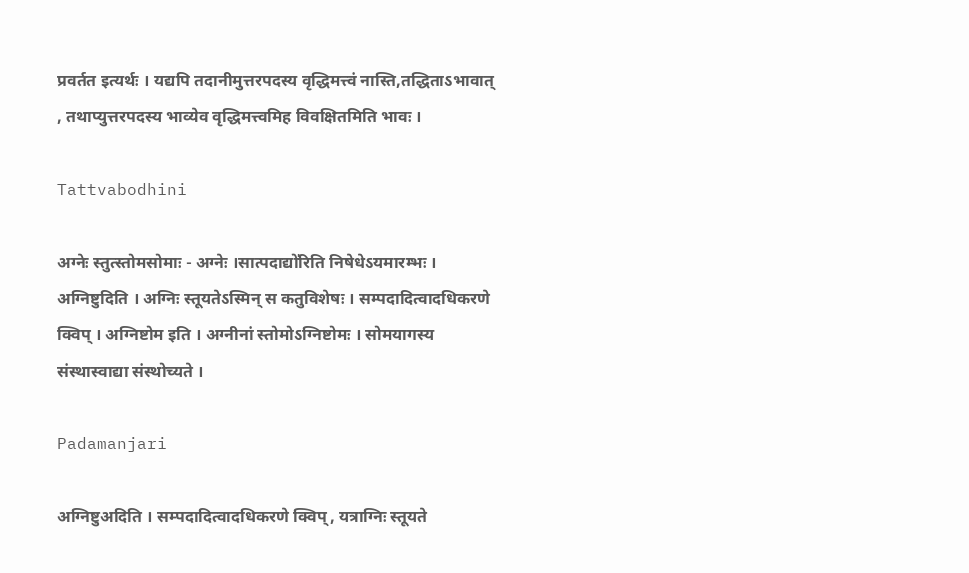प्रवर्तत इत्यर्थः । यद्यपि तदानीमुत्तरपदस्य वृद्धिमत्त्वं नास्ति,तद्धिताऽभावात् , तथाप्युत्तरपदस्य भाव्येव वृद्धिमत्त्वमिह विवक्षितमिति भावः ।

Tattvabodhini

अग्नेः स्तुत्स्तोमसोमाः - अग्नेः ।सात्पदाद्यो॑रिति निषेधेऽयमारम्भः । अग्निष्टुदिति । अग्निः स्तूयतेऽस्मिन् स कतुविशेषः । सम्पदादित्वादधिकरणे क्विप् । अग्निष्टोम इति । अग्नीनां स्तोमोऽग्निष्टोमः । सोमयागस्य संस्थास्वाद्या संस्थोच्यते ।

Padamanjari

अग्निष्टुअदिति । सम्पदादित्वादधिकरणे क्विप्, यत्राग्निः स्तूयते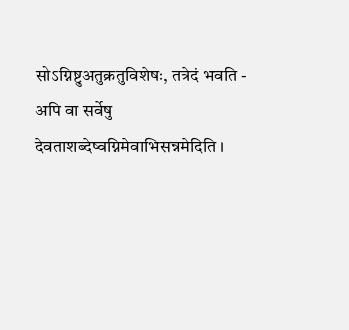सोऽग्निष्टुअतुक्रतुविशेषः, तत्रेदं भवति - अपि वा सर्वेषु देवताशब्देष्वग्निमेवाभिसन्नमेदिति ।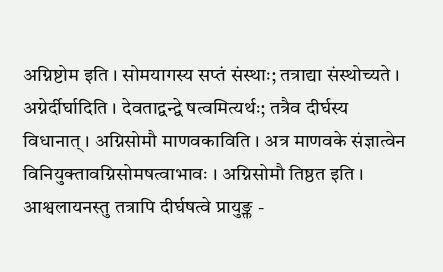अग्निष्टोम इति । सोमयागस्य सप्तं संस्थाः; तत्राद्या संस्थोच्यते । अग्नेर्दीर्घादिति । देवताद्वन्द्वे षत्वमित्यर्थः; तत्रैव दीर्घस्य विधानात् । अग्निसोमौ माणवकाविति । अत्र माणवके संज्ञात्वेन विनियुक्तावग्निसोमषत्वाभावः । अग्निसोमौ तिष्ठत इति । आश्वलायनस्तु तत्रापि दीर्घषत्वे प्रायुङ्क्त -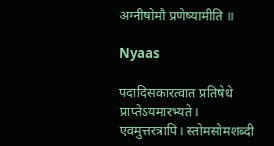अग्नीषोमौ प्रणेष्यामीति ॥

Nyaas

पदादिसकारत्वात प्रतिषेधे प्राप्तेऽयमारभ्यते। एवमुत्तरत्रापि। स्तोमसोमशब्दी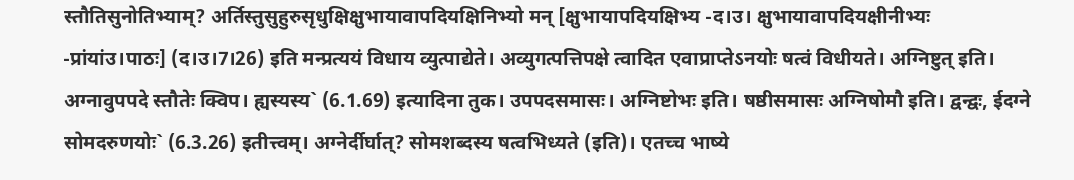स्तौतिसुनोतिभ्याम्? अर्तिस्तुसुहुरुसृधुक्षिक्षुभायावापदियक्षिनिभ्यो मन् [क्षुभायापदियक्षिभ्य -द।उ। क्षुभायावापदियक्षीनीभ्यः -प्रांयांउ।पाठः] (द।उ।7।26) इति मन्प्रत्ययं विधाय व्युत्पाद्येते। अव्युगत्पत्तिपक्षे त्वादित एवाप्राप्तेऽनयोः षत्वं विधीयते। अग्निष्टुत् इति। अग्नावुपपदे स्तौतेः क्विप। ह्यस्यस्य` (6.1.69) इत्यादिना तुक। उपपदसमासः। अग्निष्टोभः इति। षष्ठीसमासः अग्निषोमौ इति। द्वन्द्वः, ईदग्ने सोमदरुणयोः` (6.3.26) इतीत्त्वम्। अग्नेर्दीर्घात्? सोमशब्दस्य षत्वभिध्यते (इति)। एतच्च भाष्ये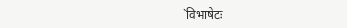`विभाषेटः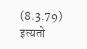(8.3.79) इत्यतो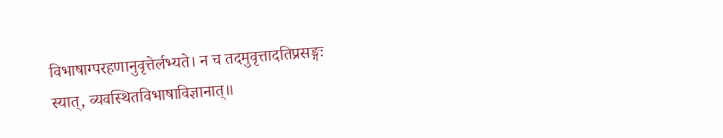विभाषाग्परहणानुवृत्तेर्लभ्यते। न च तदमुवृत्तादतिप्रसङ्गः स्यात्, व्यवस्थितविभाषाविज्ञानात्॥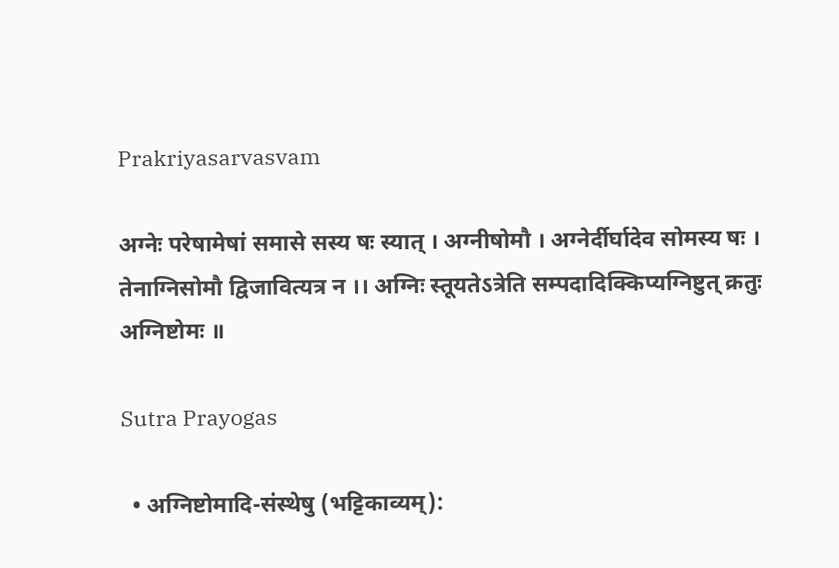Prakriyasarvasvam

अग्नेः परेषामेषां समासे सस्य षः स्यात् । अग्नीषोमौ । अग्नेर्दीर्घादेव सोमस्य षः । तेनाग्निसोमौ द्विजावित्यत्र न ।। अग्निः स्तूयतेऽत्रेति सम्पदादिक्किप्यग्निष्टुत् क्रतुः अग्निष्टोमः ॥

Sutra Prayogas

  • अग्निष्टोमादि-संस्थेषु (भट्टिकाव्यम्):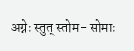अग्नेः स्तुत् स्तोम- सोमाः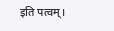इति पत्वम्।